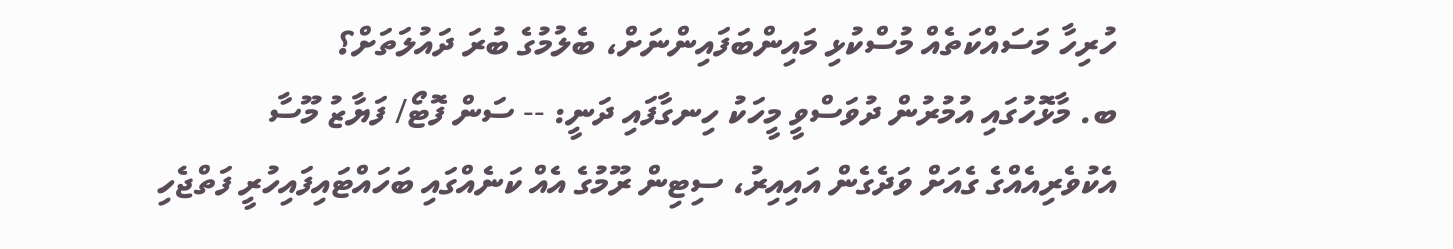ހުރިހާ މަސައްކަތެއް މުސްކުޅި މައިންބަފައިންނަށް، ބެލުމުގެ ބުރަ ދައުލަތަށް؟
ބ. މާޅޮހުގައި އުމުރުން ދުވަސްވީ މީހަކު ހިނގާފައި ދަނީ: -- ސަން ފޮޓޯ/ ފަޔާޒު މޫސާ
އެކުވެރިއެއްގެ ގެއަށް ވަދެގެން އައިއިރު، ސިޓިން ރޫމުގެ އެއް ކަނެއްގައި ބަހައްޓައިފައިހުރީ ފަތްޖެހި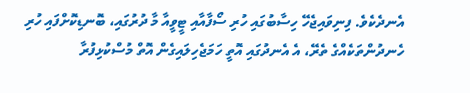އެނދެކެވެ. ފިނިވައިޖެހޭ ހިސާބުގައި ހުރި ސޯފާއާއި ޓީވީއާ މާ ދުރުގައި، ބޮނޑިކޮށްފައި ހުރި ހެނދުންތަކެއްގެ ތެރޭ، އެ އެނދުގައި އޮތީ ހަމަޖެހިލައިގެން އޮތް މުސްކުޅިފުރާ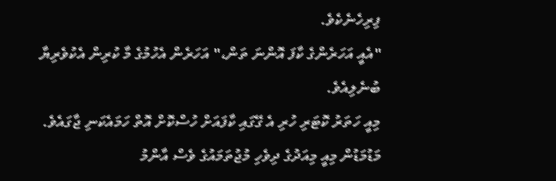ފިރިހެނެކެވެ.
"އެއީ އަހަރެންގެ ކާފަ އޮންނަ ތަން،" އަހަރެން އެހުމުގެ މާ ކުރިން އެކުވެރިޔާ ބުނެލިއެވެ.
މިއީ ހަތަރު ކޮޓަރި ހުރި އެ ގޭގައި ކާފައަށް ހުސްކޮށް އޮތް ހަމައެކަނި ޖާގައެވެ.
މަޑުމަޑުން މިއީ މިއަދުގެ ދިވެހި މުޖުތަމައުގެ ވެސް އާންމު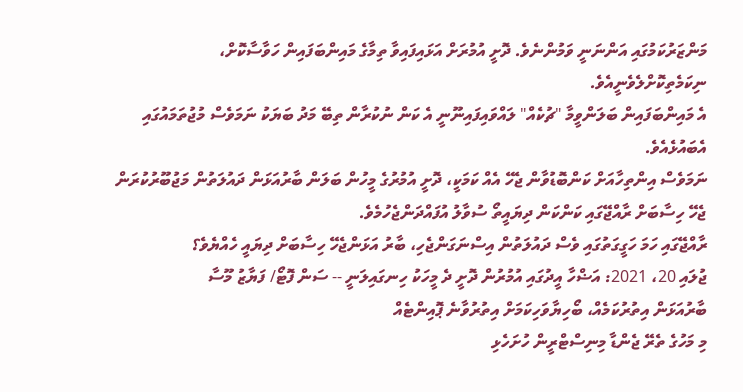މަންޒަރުކަމުގައި އަންނަނީ ވަމުންނެވެ. ދޮށީ އުމުރަށް އަޅައިފައިވާ ތިމާގެ މައިންބަފައިން ހަވާސާކޮށް، ނިކަމެތިކޮށްލެވެނީއެވެ.
އެ މައިންބަފައިން ބަލަންވީމާ "ޗުކެއް" ލައްވައިފައިނޫނީ އެ ކަން ނުކުރާން ތިބޭ މަދު ބަޔަކު ނަމަވެސް މުޖުތަމައުގައި އެބައުޅެއެވެ.
ނަމަވެސް އިންތިހާއަށް ކަންބޮޑުވާން ޖެހޭ އެއް ކަމަކީ، ދޮށީ އުމުރުގެ މީހުން ބަލަން ބާރުއަޅަން ދައުލަތުން މަޖުބޫރުކުރަން ޖެހޭ ހިސާބަށް ރާއްޖޭގައި ކަންކަން ދިޔައީތޯ ސުވާލު އުފައްދަންޖެހުމެވެ.
ރާއްޖޭގައި ހަމަ ހަގީގަތުގައި ވެސް ދައުލަތުން އިސްނަގަންޖެހި، ބާރު އަޅަންޖެހޭ ހިސާބަށް ދިޔައީ ހެއްޔެވެ؟
ޖުލައި 20، 2021: އަޟްހާ އީދުގައި އުމުރުން ދޮށީ ދެ މީހަކު ހިނގައިލަނީ -- ސަން ފޮޓޯ/ ފަޔާޒު މޫސާ
ބާރުއަޅަން އިތުރުކަމެއް، ބޯހިޔާވަހިކަމަށް އިތުރުވާނެ ޕޮއިންޓެއް
މި މަހުގެ ތެރޭ ޖެންޑާ މިނިސްޓްރީން ހުށަހެޅި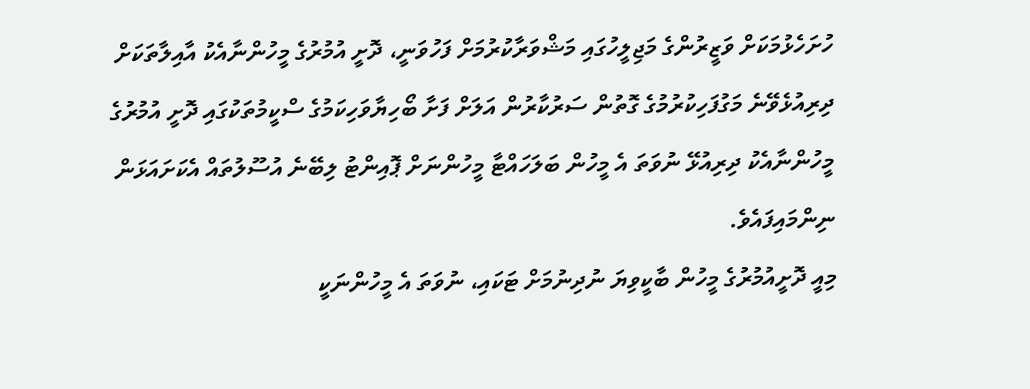ހުށަހެޅުމަކަށް ވަޒީރުންގެ މަޖިލީހުގައި މަޝްވަރާކުރުމަށް ފަހުވަނީ، ދޮށީ އުމުރުގެ މީހުންނާއެކު އާއިލާތަކަށް ދިރިއުޅެވޭނެ މަގުފަހިކުރުމުގެ ގޮތުން ސަރުކާރުން އަލަށް ފަށާ ބޯހިޔާވަހިކަމުގެ ސްކީމުތަކުގައި ދޮށީ އުމުރުގެ މީހުންނާއެކު ދިރިއުޅޭ ނުވަތަ އެ މީހުން ބަލަހައްޓާ މީހުންނަށް ޕޮއިންޓު ލިބޭނެ އުސޫލުތައް އެކަށައަޅަން ނިންމައިފައެވެ.
މިއީ ދޮށީއުމުރުގެ މީހުން ބާކީވިޔަ ނުދިނުމަށް ޓަކައި، ނުވަތަ އެ މީހުންނަކީ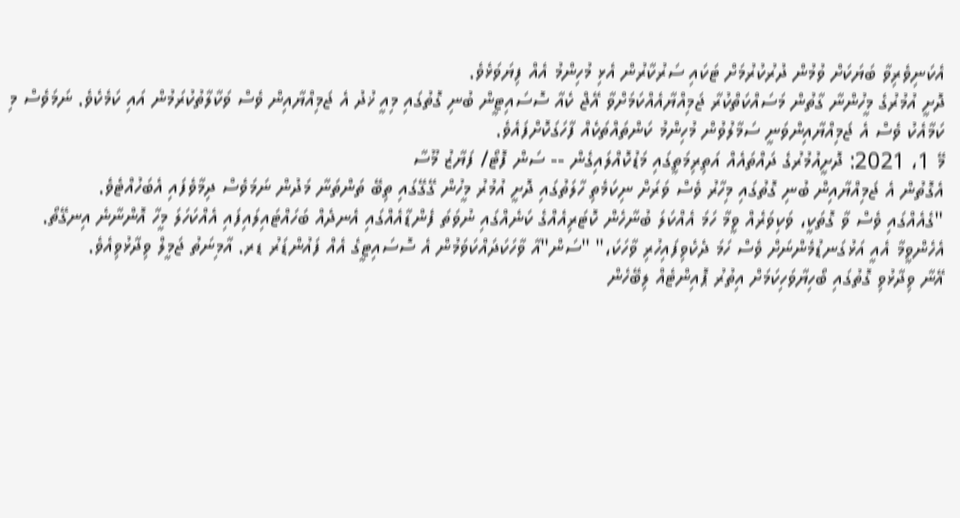އެކަނިވެރިވާ ބަޔަކަށް ވުމުން ދުރުކުރުމަށް ޓަކައި ސަރުކާރުން އެޅި މުހިންމު އެއް ފިޔަވަޅެވެ.
ދޮށީ އުމުރުގެ މީހުންނާ ގާތުން މަސައްކަތްކުރާ ޖަމިއްޔާއެއްކަމަށްވާ އޭޖް ކެއާ ސޮސައިޓީން ބުނި ގޮތުގައި މިއީ ޚުދު އެ ޖަމިއްޔާއިން ވެސް ވަކާލާތުކުރަމުން އައި ކަމެކެވެ. ނަމަވެސް މި ކަމާއެކު ވެސް އެ ޖަމިއްޔާއިންވަނީ ސަމާލުވުން މުހިންމު ކަންތައްތަކެއް ފާހަގަކޮށްފައެވެ.
މޭ 1، 2021: ދޮށީއުމުރުގެ ދައްތައެއް އަތިރިމަތީގައި މަޑުކޮއްލައިގެން -- ސަން ފޮޓޯ/ ފަޔާޒު މޫސާ
އެގޮތުން އެ ޖަމިއްޔާއިން ބުނި ގޮތުގައި މިހާރު ވެސް ވަރަށް ނިކަމެތި ހާލަތުގައި ދޮށީ އުމުރު މީހުން ގޭގޭގައި ތިބޭ ތަންތަނާ މަދުން ނަމަވެސް ދިމާވެފައި އެބަހުއްޓެވެ.
"ގެއެއްގައި ވެސް ވާ ގޮތަކީ، ވަކިވަރެއް ވީމާ ހަމަ އެއްކަލަ ބުނާހެން ކޮޓަރިއެއްގެ ކަނެއްގައި ނުވަތަ ފެންޑާއެއްގައި އެނދެއް ބަހައްޓައިލައިފައި އެއްކަހަލަ މީހާ އޮންނާނެ އިނގޭތޯ. އެހެންވީމާ އެއީ އަޅުގަނޑުމެންނަށް ވެސް ހަމަ ދެކެވިފައިހުރި ވާހަކަ،" "ސަން"އާ ވާހަކަދައްކަވަމުން އެ ސޮސައިޓީގެ އެއް ފައުންޑަރު ޑރ. އާމިނަތު ޖަމީލް ވިދާޅުވިއެވެ.
އޭނާ ވިދާޅުވި ގޮތުގައި ބޯހިޔާވަހިކަމަށް އިތުރު ޕޮއިންޓެއް ލިބޭހެން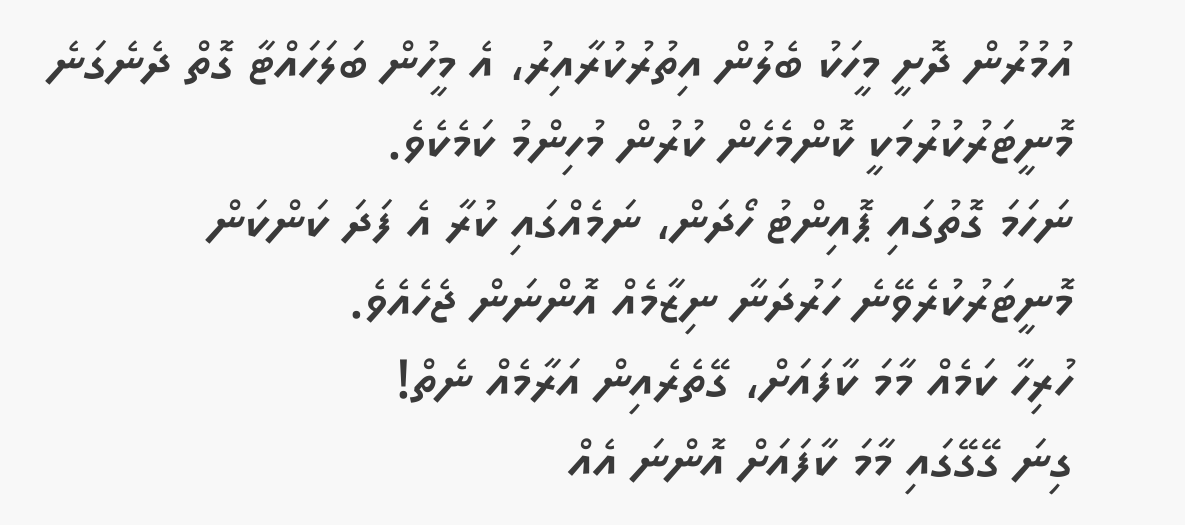އުމުރުން ދޮށީ މީހަކު ބެލުން އިތުރުކުރާއިރު، އެ މީހުން ބަލަހައްޓާ ގޮތް ދެނެގަނެ މޮނީޓަރުކުރުމަކީ ކޮންމެހެން ކުރުން މުހިންމު ކަމެކެވެ.
ނަހަމަ ގޮތުގައި ޕޮއިންޓު ހޯދަން، ނަމެއްގައި ކުރާ އެ ފަދަ ކަންކަން މޮނީޓަރުކުރެވޭނެ ހަރުދަނާ ނިޒާމެއް އޮންނަން ޖެހެއެވެ.
ހުރިހާ ކަމެއް މާމަ ކާފައަށް، ގޭތެރެއިން އަރާމެއް ނެތް!
ގިނަ ގޭގޭގައި މާމަ ކާފައަށް އޮންނަ އެއް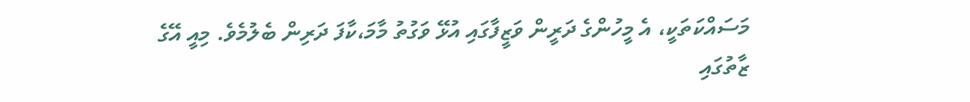މަސައްކަތަކީ، އެ މީހުންގެ ދަރީން ވަޒީފާގައި އުޅޭ ވަގުތު މާމަ،ކާފަ ދަރިން ބެލުމެވެ. މިއީ އޭގެ ޒާތުގައި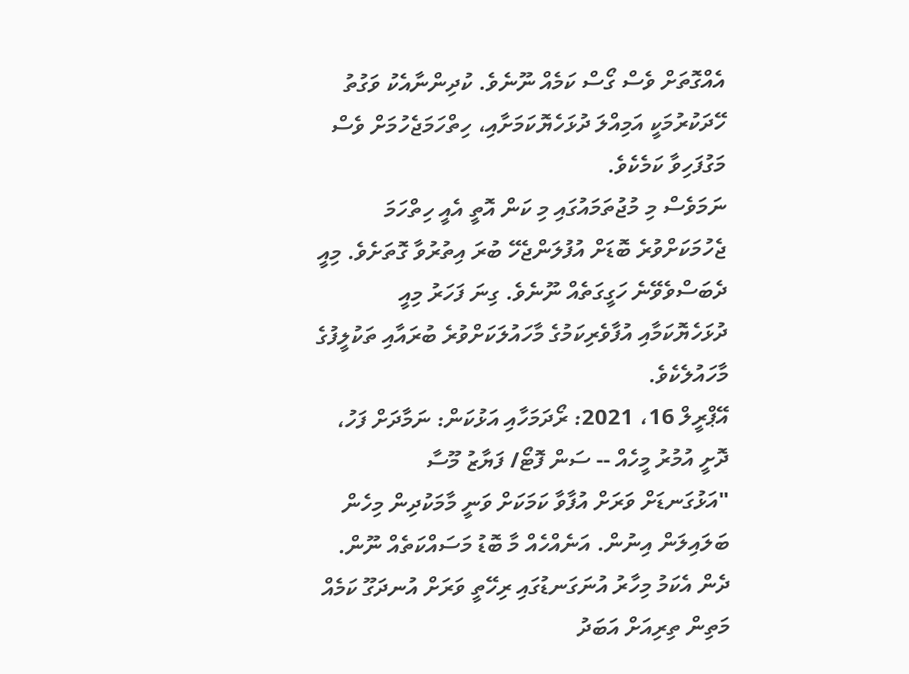އެއްގޮތަށް ވެސް ގޯސް ކަމެއް ނޫނެވެ. ކުދިންނާއެކު ވަގުތު ހޭދަކުރުމަކީ އަމިއްލަ ދުޅަހެޔޮކަމަށާއި، ހިތްހަމަޖެހުމަށް ވެސް މަގުފަހިވާ ކަމެކެވެ.
ނަމަވެސް މި މުޖުތަމައުގައި މި ކަން އޮތީ އެއީ ހިތްހަމަ ޖެހުމަކަށްވުރެ ބޮޑަށް އުފުލަންޖެހޭ ބުރަ އިތުރުވާ ގޮތަށެވެ. މިއީ ދެބަސްވެވޭނެ ހަގީގަތެއް ނޫނެވެ. ގިނަ ފަހަރު މިއީ ދުޅަހެޔޮކަމާއި އުފާވެރިކަމުގެ މާހައުލަކަށްވުރެ ބުރައާއި ތަކުލީފުގެ މާހައުލެކެވެ.
އޭޕްރީލް 16، 2021: ރޯދަމަހާއި އަޅުކަން: ނަމާދަށް ފަހު، ދޮށީ އުމުރު މީހެއް -- ސަން ފޮޓޯ/ ފަޔާޒު މޫސާ
"އަޅުގަނޑަށް ވަރަށް އުފާވާ ކަމަކަށް ވަނީ މާމަކުދިން މިހެން ބަލައިލަން އިނުން. އަނެއްހެއް މާ ބޮޑު މަސައްކަތެއް ނޫން. ދެން އެކަމު މިހާރު އުނަގަނޑުގައި ރިހޭތީ ވަރަށް އުނދަގޫ ކަމެއް މަތިން ތިރިއަށް އަބަދު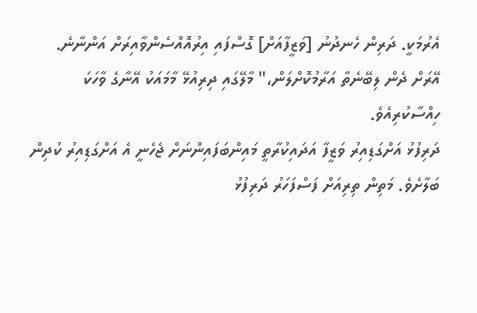އެރުމަކީ. ދަރިން ހެނދުނު [ވަޒީފާއަށް] ގޮސްފައި އިރުއޮއްސެންވާއިރަށް އަންނާނެ. އޭރަށް ދެން ލިބޭނެތާ އަރާމުކޮށްލަން،" މާލޭގައި ދިރިއުޅޭ މާމައަކު އޭނާގެ ވާހަކަ ހިއްސާކުރިއެވެ.
ދަރިފުޅު އަށްގަޑިއިރު ވަޒީފާ އަދައިކުރާތީ މައިންބަފައިންނަށް ޖެހެނީ އެ އަށްގަޑިއިރު ކުދިން ބަލާށެވެ. މަތިން ތިރިއަށް ފަސްފަހަރު ދަރިފުޅު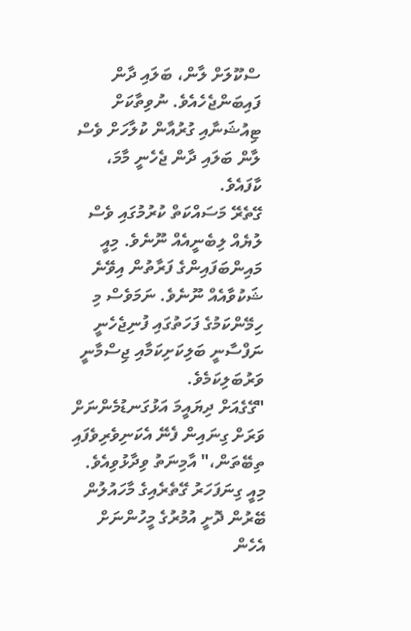ސްކޫލަށް ލާން، ބަލައި ދާން ފައިބަންޖެހެއެވެ. ނުވިތާކަށް ޓިއުޝަނާއި ގުރުއާން ކުލާހަށް ވެސް ލާން ބަލައި ދާން ޖެހެނީ މާމަ، ކާފައެވެ.
ގޭތެރޭ މަސައްކަތް ކުރުމުގައި ވެސް ލުޔެއް ލިބެނީއެއް ނޫނެވެ. މިއީ މައިންބަފައިންގެ ފަރާތުން އިވޭނެ ޝަކުވާއެއް ނޫނެވެ. ނަމަވެސް މި ހިމޭންކަމުގެ ފަހަތުގައި ފުނިޖެހެނީ ނަފްސާނީ ބަލިކަށިކަމާއި ޖިސްމާނީ ވަރުބަލިކަމެވެ.
"ގޭގެއަށް ދިޔައީމަ އަޅުގަނޑުމެންނަށް ވަރަށް ގިނައިން ފެނޭ އެކަނިވެރިވެފައި ތިބޭތަން،" އާމިނަތު ވިދާޅުވިއެވެ.
މިއީ ގިނަފަހަރު ގޭތެރެއިގެ މާހައުލުން ބޭރުން ދޮށީ އުމުރުގެ މީހުންނަށް އެހެން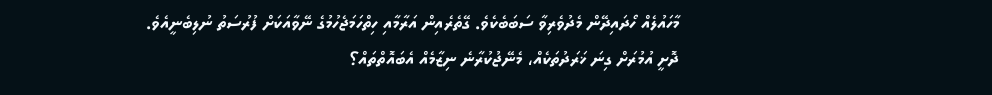މާހައުލެއް ހޯދައިދޭން މެދުވެރިވާ ސަބަބެކެވެ. ގޭތެރެއިން އަރާމާއި ހިތްހަމަޖެހުމުގެ ނޭވާއަކަށް ފުރުސަތު ނުލިބެނީއެވެ.
ދޮށީ އުމުރަށް ގިނަ ޚަރަދުތަކެއް، މެނޭޖުކުރާނެ ނިޒާމެއް އެބައޮތްތައް؟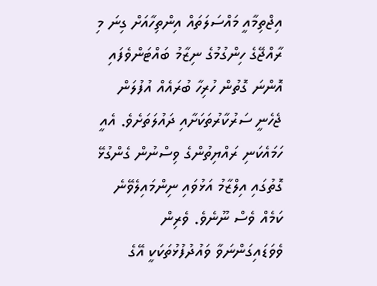އިޖްތިމާއީ މައްސަލަތައް އިންތިހާއަށް ގިނަ މި ރާއްޖޭގެ ހިންގުމުގެ ނިޒާމު ބައްޓަންވެފައި އޮންނަ ގޮތުން ހުރިހާ ބުރައެއް އުފުލަން ޖެހެނީ ސަރުކާރުތަކަށާއި ދައުލަތަށެވެ. އެއީ ހަމައެކަނި ރައްޔިތުންގެ ވިސްނުން ގެންގުޅޭ ގޮތުގައި އިލްޒާމު އަޅުވައި ނިންމައިލެވޭނެ ކަމެއް ވެސް ނޫނެވެ. ވެރިން ވެވަޑައިގަންނަވާ ވައުދުފުޅުތަކަކީ އޭގެ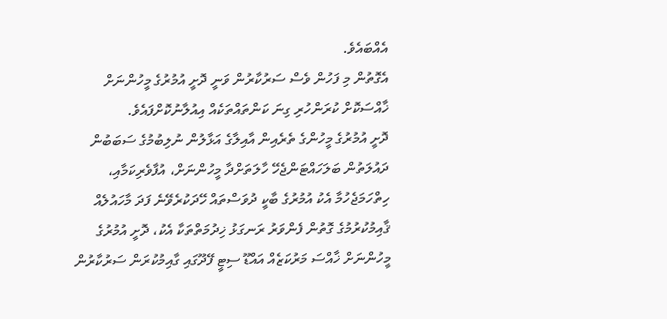އެއްބައެވެ.
އެގޮތުން މި ފަހުން ވެސް ސަރުކާރުން ވަނީ ދޮށީ އުމުރުގެ މީހުންނަށް ޚާއްސަކޮށް ކުރަންހުރި ގިނަ ކަންތައްތަކެއް އިއުލާނުކޮށްފައެވެ.
ދޮށީ އުމުރުގެ މީހުންގެ ތެރެއިން އާއިލާގެ އަޅާލުން ނުލިބުމުގެ ސަބަބުން ދައުލަތުން ބަލަހައްޓަންޖެހޭ ހާލަތަށްދާ މީހުންނަށް، އުފާވެރިކަމާއި، ހިތްހަމަޖެހުމާ އެކު އުމުރުގެ ބާކީ ދުވަސްތައް ހޭދަކުރެވޭނެ ފަދަ މާހައުލެއް ޤާއިމުކުރުމުގެ ގޮތުން ފެންވަރު ރަނގަޅު ޚިދުމަތްތަކާ އެކު، ދޮށީ އުމުރުގެ މީހުންނަށް ޚާއްސަ މަރުކަޒެއް އައްޑޫ ސިޓީ ފޭދޫގައި ގާއިމުކުރަން ސަރުކާރުން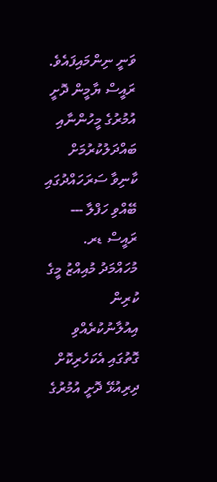ވަނީ ނިންމައިފައެވެ.
ރައީސް ޔާމީން ދޮށީ އުމުރުގެ މީހުންނާއި ބައްދަލުކުރުމަށް ކާނިވާ ސަރަހައްދުގައި ބޭއްވި ހަފްލާ ---
ރައީސް ޑރ. މުހައްމަދު މުއިއްޒު މީގެ ކުރިން އިއުލާނުކުރެއްވި ގޮތުގައި އެކަހެރިކޮށް ދިރިއުޅޭ ދޮށީ އުމުރުގެ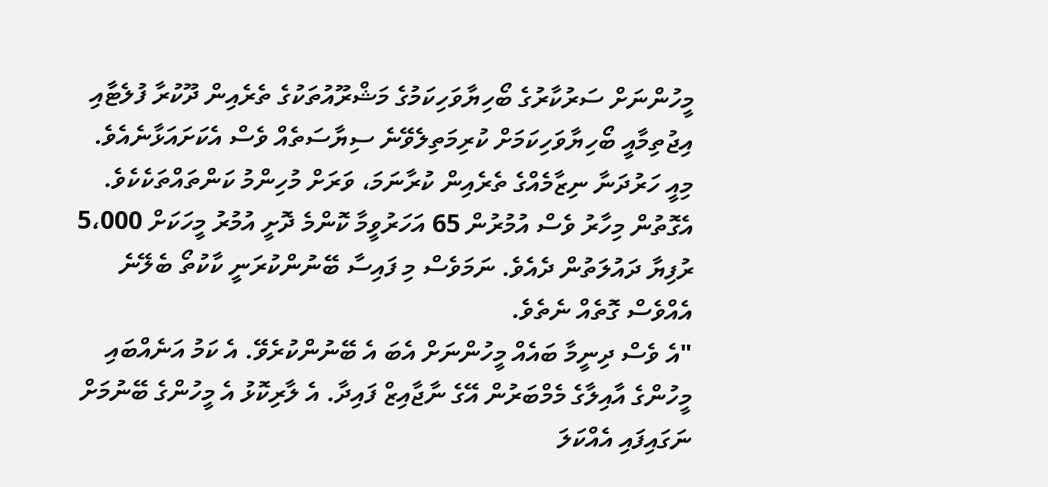މީހުންނަށް ސަރުކާރުގެ ބޯހިޔާވަހިކަމުގެ މަޝްރޫއުތަކުގެ ތެރެއިން ދޫކުރާ ފުލެޓާއި އިޖުތިމާއީ ބޯހިޔާވަހިކަމަށް ކުރިމަތިލެވޭނެ ސިޔާސަތެއް ވެސް އެކަށައަޅާނެއެވެ.
މިއީ ހަރުދަނާ ނިޒާމެއްގެ ތެރެއިން ކުރާނަމަ، ވަރަށް މުހިންމު ކަންތައްތަކެކެވެ.
އެގޮތުން މިހާރު ވެސް އުމުރުން 65 އަހަރުވީމާ ކޮންމެ ދޮށީ އުމުރު މީހަކަށް 5،000 ރުފިޔާ ދައުލަތުން ދެއެވެ. ނަމަވެސް މި ފައިސާ ބޭނުންކުރަނީ ކާކުތޯ ބެލޭނެ އެއްވެސް ގޮތެއް ނެތެވެ.
"އެ ވެސް ދިނީމާ ބައެއް މީހުންނަށް އެބަ އެ ބޭނުންކުރެވޭ. އެ ކަމު އަނެއްބައި މީހުންގެ އާއިލާގެ މެމްބަރުން އޭގެ ނާޖާއިޒް ފައިދާ. އެ ލާރިކޮޅު އެ މީހުންގެ ބޭނުމަށް ނަގައިފައި އެއްކަލަ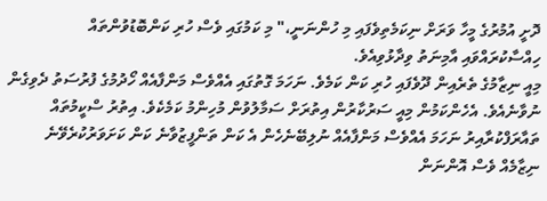ދޮށީ އުމުރުގެ މީހާ ވަރަށް ނިކަމެތިވެފައި މި ހުންނަނީ،" މި ކަމުގައި ވެސް ހުރި ކަންބޮޑުވުންތައް ހިއްސާކުރައްވައި އާމިނަތު ވިދާޅުވިއެވެ.
މިއީ ނިޒާމުގެ ތެރެއިން ދޫވެފައި ހުރި ކަން ކަމެވެ. ނަހަމަ ގޮތުގައި އެއްވެސް މަންފާއެއް ހޯދުމުގެ ފުރުސަތު ދެވިގެން ނުވާނެއެވެ. އެހެންކަމުން މިއީ ސަރުކާރުން އިތުރަށް ސަމާލުވުން މުހިންމު ކަމެކެވެ. އިތުރު ސްކީމުތައް ތައާރަފްކުރާއިރު ނަހަމަ އެއްވެސް މަންފާއެއް ނުލިބޭނެހެން އެ ކަން ތަންފީޒުވާނެ ކަން ކަށަވަރުކުރެވޭނެ ނިޒާމެއް ވެސް އޮންނަން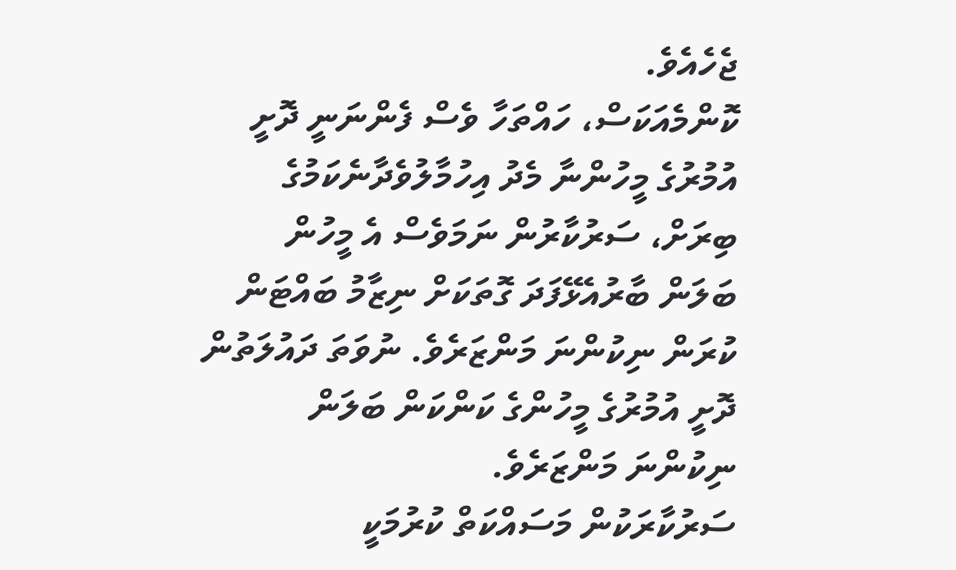ޖެހެއެވެ.
ކޮންމެއަކަސް، ހައްތަހާ ވެސް ފެންނަނީ ދޮށީ އުމުރުގެ މީހުންނާ މެދު އިހުމާލުވެދާނެކަމުގެ ބިރަށް، ސަރުކާރުން ނަމަވެސް އެ މީހުން ބަލަން ބާރުއެޅޭފަދަ ގޮތަކަށް ނިޒާމު ބައްޓަން ކުރަން ނިކުންނަ މަންޒަރެވެ. ނުވަތަ ދައުލަތުން ދޮށީ އުމުރުގެ މީހުންގެ ކަންކަން ބަލަން ނިކުންނަ މަންޒަރެވެ.
ސަރުކާރަކުން މަސައްކަތް ކުރުމަކީ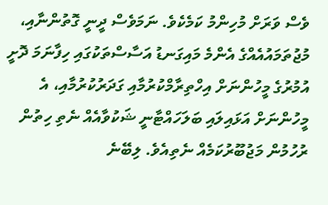ވެސް ވަރަށް މުހިންމު ކަމެކެވެ. ނަމަވެސް ދީނީ ގޮތުންނާއި، މުޖުތަމައުއެއްގެ އެންމެ މައިގަނޑު އަސާސްތަކުގައި ހިފާނަމަ ދޮށީ އުމުރުގެ މީހުންނަށް އިހްތިރާމްކުރުމާއި ގަދަރުކުރުމާއި، އެ މީހުންނަށް އަޅައިލައި ބަލަހައްޓާނީ ޝަކުވާއެއް ނެތި ހިތުން ރުހުމުން މަޖުބޫރުކަމެއް ނެތިއެވެ. ލިބޭނެ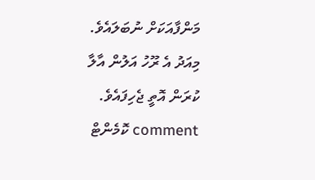މަންފާއަކަށް ނުބަލައެވެ. މިއަދު އެ ރޫހު އަލުން އާލާ ކުރަން އޮތީ ޖެހިފައެވެ.
comment ކޮމެންޓް